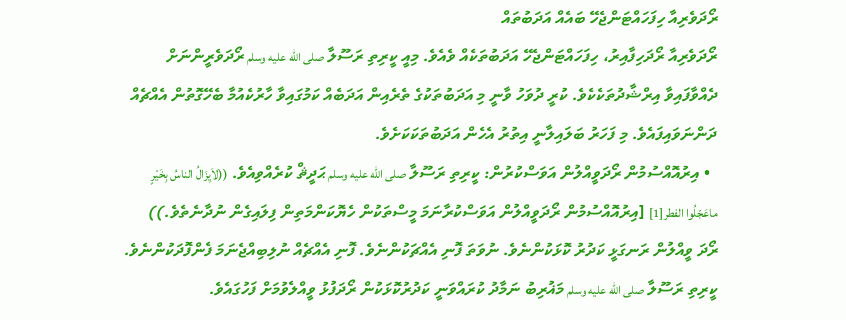ރޯދަވެރިއާ ހިފަހައްޓަންޖެހޭ ބައެއް އަދަބުތައް
ރޯދަވެރިއާ ރޯދަހިފާއިރު، ހިފަހައްޓަންޖެހޭ އަދަބުތަކެއް ވެއެވެ. މިއީ ކީރިތި ރަސޫލާ صلى الله عليه وسلم ރޯދަވެރީންނަށް ދެއްވާފައިވާ އިރްޝާދުތަކެކެވެ. ކުރީ ދުވަހު ވާނީ މި އަދަބުތަކުގެ ތެރެއިން އަދަބެއް ކަމުގައިވާ ހާރުކެއުމާ ބެހޭގޮތުން އެއްޗެއް ދަންނަވައިފައެވެ. މި ފަހަރު ބަލައިލާނީ އިތުރު އެހެން އަދަބުތަކަކަށެވެ.
  • އިރުއޮއްސުމުން ރޯދަވީއްލުން އަވަސްކުރުން: ކީރިތި ރަސޫލާ صلى الله عليه وسلم ޙަދީޘް ކުރެއްވިއެވެ. ((لاَيِزَالُ الناسُ بِخَيْرٍ ماعَجّلُوا الفطر[1]  [އިރުއޮއްސުމުން ރޯދަވީއްލުން އަވަސްކުރާނަމަ މީސްތަކުން ހެޔޮކަންމަތިން ފިލައިގެން ނުދާނެތެވެ.)) ރޯދަ ވީއްލުން ރަނގަޅީ ކަދުރު ކޮޅަކުންނެވެ. ނުވަތަ ފޮނި އެއްޗަކުންނެވެ. ފޮނި އެއްޗެއް ނުލިބިއްޖެނަމަ ފެންފޮދަކުންނެވެ. ކީރިތި ރަސޫލާ صلى الله عليه وسلم މަޣުރިބު ނަމާދު ކުރައްވަނީ ކަދުރުކޮޅަކުން ރޯދަފުޅު ވީއްލެވުމަށް ފަހުގައެވެ.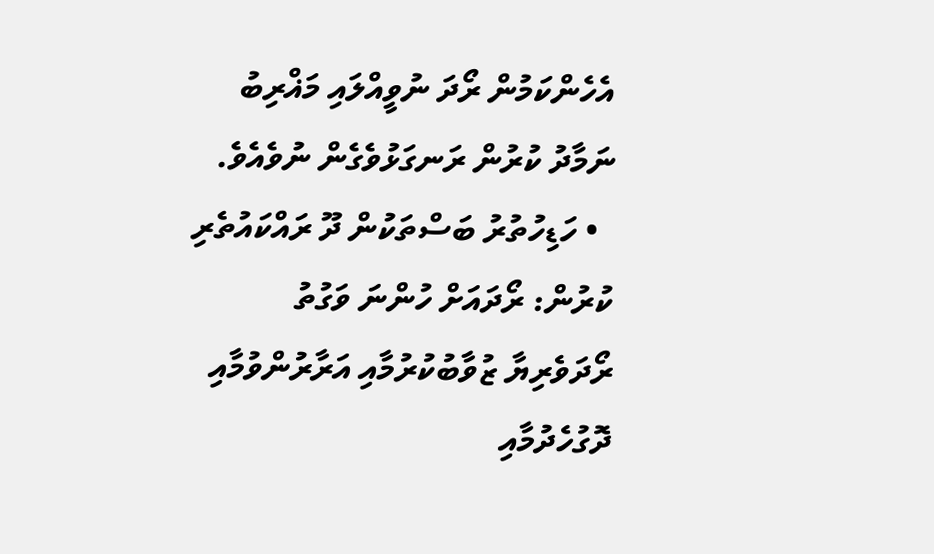އެހެންކަމުން ރޯދަ ނުވީއްލައި މަޣްރިބު ނަމާދު ކުރުން ރަނގަޅުވެގެން ނުވެއެވެ.
  • ހަޑިހުތުރު ބަސްތަކުން ދޫ ރައްކައުތެރި ކުރުން: ރޯދައަށް ހުންނަ ވަގުތު ރޯދަވެރިޔާ ޒުވާބުކުރުމާއި އަރާރުންވުމާއި ދޮގުހެދުމާއި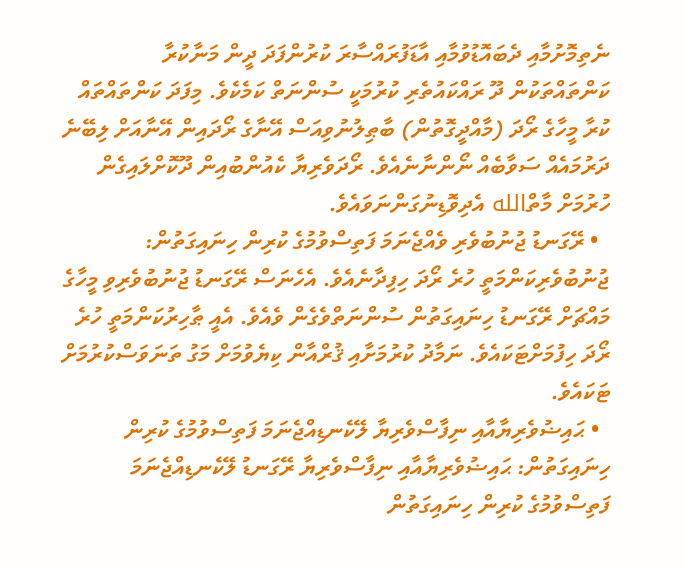ނެތިމޮށުމާއި ދެބައޮޑުވުމާއި އާޑަފުރައްސާރަ ކުރުންފަދަ ދީން މަނާކުރާ ކަންތައްތަކުން ދޫ ރައްކައުތެރި ކުރުމަކީ ސުންނަތް ކަމެކެވެ. މިފަދަ ކަންތައްތައް ކުރާ މީހާގެ ރޯދަ (މާއްދީގޮތުން) ބާޠިލުނުވިއަސް އޭނާގެ ރޯދައިން އޭނާއަށް ލިބޭނެ ދަރުމައެއް ސަވާބެއް ނޯންނާނެއެވެ. ރޯދަވެރިޔާ ކެއުންބުއިން ދޫކޮށްލައިގެން ހުރުމަށް މާތްالله އެދިވޮޑިނުގަންނަވައެވެ.
  • ރޭގަނޑު ޖުނުބުވެރި ވެއްޖެނަމަ ފަތިސްވުމުގެ ކުރިން ހިނައިގަތުން: ޖުނުބުވެރިކަންމަތީ ހުރެ ރޯދަ ހިފިދާނެއެވެ. އެހެނަސް ރޭގަނޑު ޖުނުބުވެރިވި މީހާގެ މައްޗަށް ރޭގަނޑު ހިނައިގަތުން ސުންނަތްވެގެން ވެއެވެ. އެއީ ޠާހިރުކަންމަތީ ހުރެ ރޯދަ ހިފުމަށްޓަކައެވެ. ނަމާދު ކުރުމަށާއި ޤުރްއާން ކިޔެވުމަށް މަގު ތަނަވަސްކުރުމަށް ޓަކައެވެ.
  • ޙައިޟުވެރިޔާއާއި ނިފާސްވެރިޔާ ލޭކެނޑިއްޖެނަމަ ފަތިސްވުމުގެ ކުރިން ހިނައިގަތުން: ޙައިޟުވެރިޔާއާއި ނިފާސްވެރިޔާ ރޭގަނޑު ލޭކެނޑިއްޖެނަމަ ފަތިސްވުމުގެ ކުރިން ހިނައިގަތުން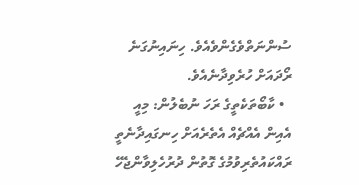ސުންނަތްވެގެންވެއެވެ. ހިނައިނުގަނެ ރޯދައަށް ހުރެވިދާނެއެވެ.
  • ކާބޯތަކެތީގެ ރަހަ ނުބެލުން: މިއީ އެއިން އެއްޗެއް އެތެރެއަށް ހިނގައިދާނެތީ ރައްކައުތެރިވުމުގެ ގޮތުން ދުރުހެލިވާންޖެހޭ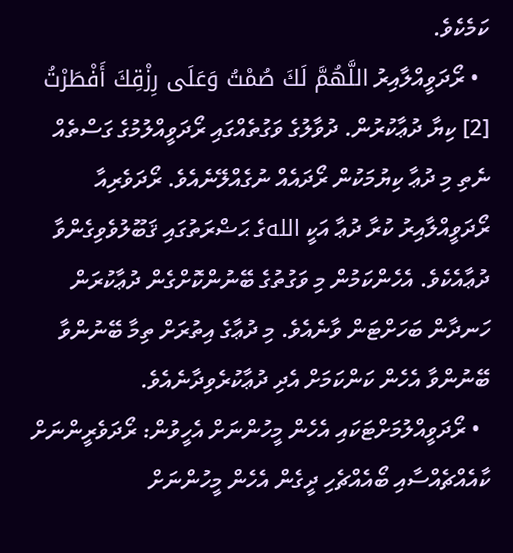ކަމެކެވެ.
  • ރޯދަވީއްލާއިރު اللَّهُمَّ لَكَ صُمْتُ وَعَلَى رِزْقِكَ أَفْطَرْتُ [2] ކިޔާ ދުޢާކުރުން. ދުވާލުގެ ވަގުތެއްގައި ރޯދަވީއްލުމުގެ ގަސްތެއް ނެތި މި ދުޢާ ކިޔުމަކުން ރޯދައެއް ނުގެއްލޭނެއެވެ. ރޯދަވެރިއާ ރޯދަވީއްލާއިރު ކުރާ ދުޢާ އަކީ اللهގެ ޙަޟްރަތުގައި ޤަބޫލުވެވިގެންވާ ދުޢާއެކެވެ. އެހެންކަމުން މި ވަގުތުގެ ބޭނުންކޮށްގެން ދުޢާކުރަން ހަނދާން ބަހަށްޓަން ވާނެއެވެ. މި ދުޢާގެ އިތުރަށް ތިމާ ބޭނުންވާ ބޭނުންވާ އެހެން ކަންކަމަށް އެދި ދުޢާކުރެވިދާނެއެވެ.
  • ރޯދަވީއްލުމަށްޓަކައި އެހެން މީހުންނަށް އެހީވުން: ރޯދަވެރީންނަށް ކާއެއްޗެއްސާއި ބޯއެއްޗެހި ދީގެން އެހެން މީހުންނަށް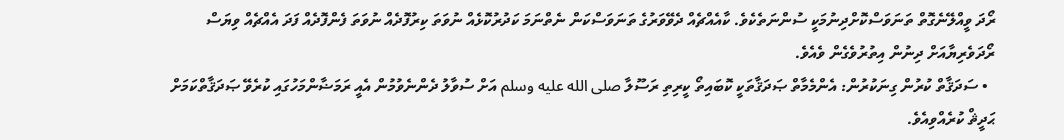ރޯދަ ވީއްލޭނެގޮތް ތަނަވަސްކޮށްދިނުމަކީ ސުންނަތެކެވެ. ކާއެއްޗެއް ދެވޭވަރުގެ ތަނަވަސްކަން ނެތްނަމަ ކަދުރުކޮޅެއް ނުވަތަ ކިރުފޮދެއް ނުވަތަ ފެންފޮދެއް ފަދަ އެއްޗެއް ވިޔަސް ރޯދަވެރިޔާއަށް ދިނުން އިތުރުވެގެން ވެއެވެ.
  • ސަދަޤާތް ކުރުން ގިނަކުރުން: އެންމެމާތް ޞަދަޤާތަކީ ކޮބައިތޯ ކީރިތި ރަސޫލާ صلى الله عليه وسلم އަށް ސުވާލު ދެންނެވުމުން އެއީ ރަމަޟާންމަހުގައި ކުރެވޭ ޞަދަޤާތްކަމަށް ޙަދީޘް ކުރެއްވިއެވެ.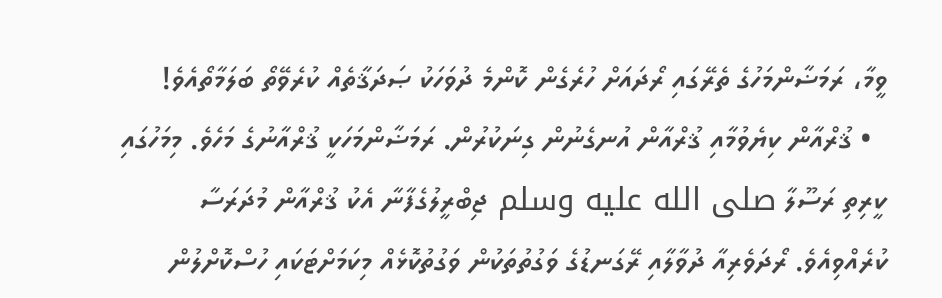ވީމާ، ރަމަޟާންމަހުގެ ތެރޭގައި ރޯދައަށް ހުރެގެން ކޮންމެ ދުވަހަކު ޞަދަޤާތެއް ކުރެވޭތޯ ބަލަމާތޯއެވެ!
  • ޤުރްއާން ކިޔެވުމާއި ޤުރްއާން އުނގެނުން ގިނަކުރުން. ރަމަޟާންމަހަކީ ޤުރްއާނުގެ މަހެވެ. މިމަހުގައި ކީރިތި ރަސޫލާ صلى الله عليه وسلم ޖިބްރީލުގެފާނާ އެކު ޤުރްއާން މުދަރަސާ ކުރެއްވިއެވެ. ރޯދަވެރިއާ ދުވާލާއި ރޭގަނޑުގެ ވަގުތުތަކުން ވަގުތުކޮޅެއް މިކަމަށްޓަކައި ހުސްކޮށްލުން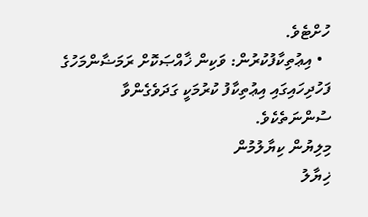ހުށްޓެވެ.
  • އިޢުތިކާފުކުރުން: ވަކިން ޚާއްޞަކޮށް ރަމަޟާންމަހުގެ ފަހުދިހައިގައި އިޢުތިކާފު ކުރުމަކީ ގަދަވެގެންވާ ސުންނަތެކެވެ.
މިލިޔުން ކިޔާލުމުން
ޚިޔާލު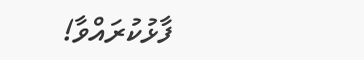ފާޅުކުރައްވާ!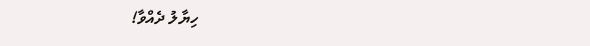ހިޔާލު ދެއްވާ!